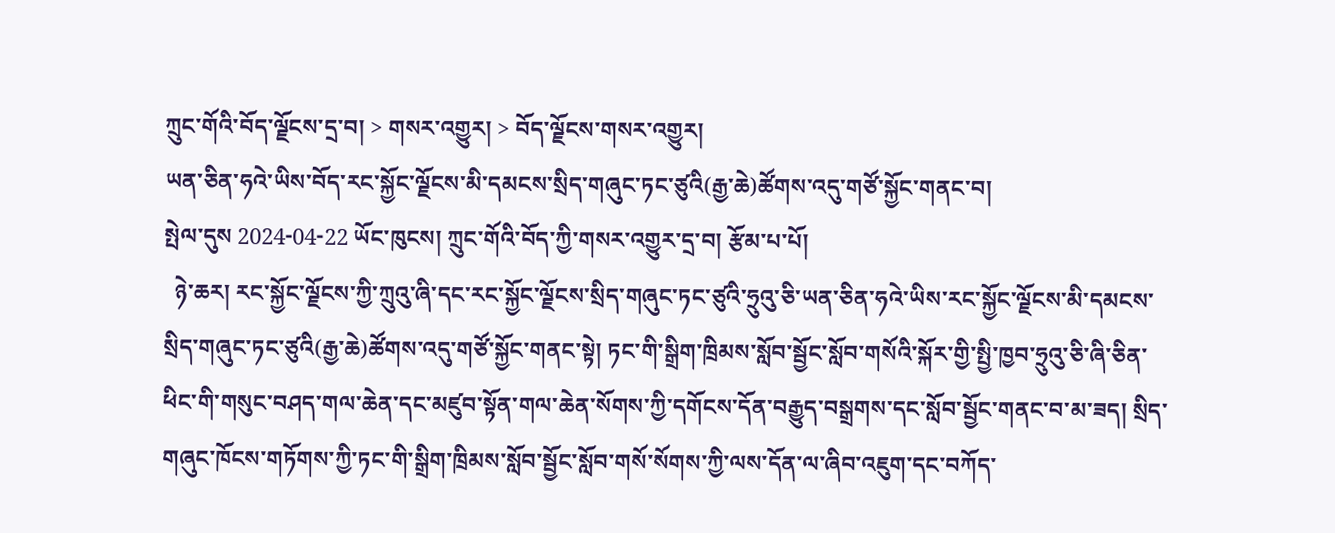ཀྲུང་གོའི་བོད་ལྗོངས་དྲ་བ། > གསར་འགྱུར། > བོད་ལྗོངས་གསར་འགྱུར།
ཡན་ཅིན་ཧའེ་ཡིས་བོད་རང་སྐྱོང་ལྗོངས་མི་དམངས་སྲིད་གཞུང་ཏང་ཙུའི(རྒྱ་ཆེ)ཚོགས་འདུ་གཙོ་སྐྱོང་གནང་བ།
སྤེལ་དུས 2024-04-22 ཡོང་ཁུངས། ཀྲུང་གོའི་བོད་ཀྱི་གསར་འགྱུར་དྲ་བ། རྩོམ་པ་པོ།
  ཉེ་ཆར། རང་སྐྱོང་ལྗོངས་ཀྱི་ཀྲུའུ་ཞི་དང་རང་སྐྱོང་ལྗོངས་སྲིད་གཞུང་ཏང་ཙུའི་ཧྲུའུ་ཅི་ཡན་ཅིན་ཧའེ་ཡིས་རང་སྐྱོང་ལྗོངས་མི་དམངས་སྲིད་གཞུང་ཏང་ཙུའི(རྒྱ་ཆེ)ཚོགས་འདུ་གཙོ་སྐྱོང་གནང་སྟེ། ཏང་གི་སྒྲིག་ཁྲིམས་སློབ་སྦྱོང་སློབ་གསོའི་སྐོར་གྱི་སྤྱི་ཁྱབ་ཧྲུའུ་ཅི་ཞི་ཅིན་ཕིང་གི་གསུང་བཤད་གལ་ཆེན་དང་མཛུབ་སྟོན་གལ་ཆེན་སོགས་ཀྱི་དགོངས་དོན་བརྒྱུད་བསྒྲགས་དང་སློབ་སྦྱོང་གནང་བ་མ་ཟད། སྲིད་གཞུང་ཁོངས་གཏོགས་ཀྱི་ཏང་གི་སྒྲིག་ཁྲིམས་སློབ་སྦྱོང་སློབ་གསོ་སོགས་ཀྱི་ལས་དོན་ལ་ཞིབ་འཇུག་དང་བཀོད་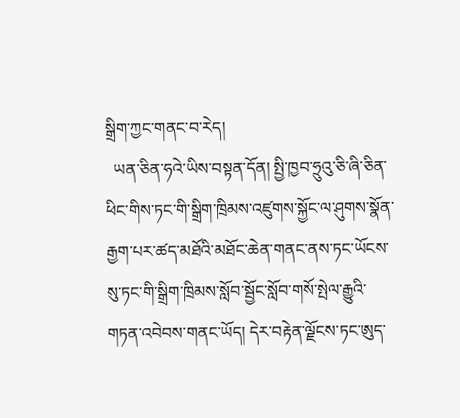སྒྲིག་ཀྱང་གནང་བ་རེད།
  ཡན་ཅིན་ཧའེ་ཡིས་བསྟན་དོན། སྤྱི་ཁྱབ་ཧྲུའུ་ཅི་ཞི་ཅིན་ཕིང་གིས་ཏང་གི་སྒྲིག་ཁྲིམས་འཛུགས་སྐྱོང་ལ་ཤུགས་སྣོན་རྒྱག་པར་ཚད་མཐོའི་མཐོང་ཆེན་གནང་ནས་ཏང་ཡོངས་སུ་ཏང་གི་སྒྲིག་ཁྲིམས་སློབ་སྦྱོང་སློབ་གསོ་སྤེལ་རྒྱུའི་གཏན་འབེབས་གནང་ཡོད། དེར་བརྟེན་ལྗོངས་ཏང་ཨུད་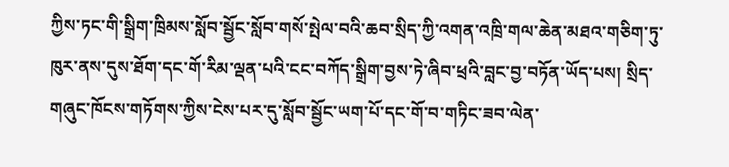ཀྱིས་ཏང་གི་སྒྲིག་ཁྲིམས་སློབ་སྦྱོང་སློབ་གསོ་སྤེལ་བའི་ཆབ་སྲིད་ཀྱི་འགན་འཁྲི་གལ་ཆེན་མཐའ་གཅིག་ཏུ་ཁུར་ནས་དུས་ཐོག་དང་གོ་རིམ་ལྡན་པའི་ངང་བཀོད་སྒྲིག་བྱས་ཏེ་ཞིབ་ཕྲའི་བླང་བྱ་བཏོན་ཡོད་པས། སྲིད་གཞུང་ཁོངས་གཏོགས་ཀྱིས་ངེས་པར་དུ་སློབ་སྦྱོང་ཡག་པོ་དང་གོ་བ་གཏིང་ཟབ་ལེན་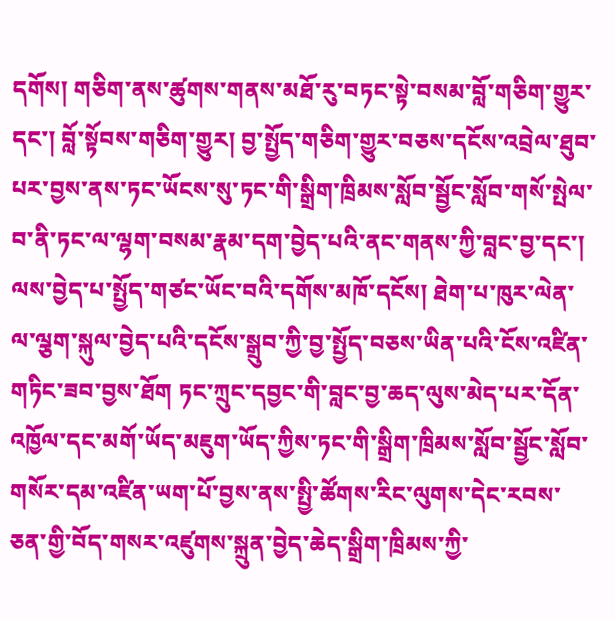དགོས། གཅིག་ནས་ཚུགས་གནས་མཐོ་རུ་བཏང་སྟེ་བསམ་བློ་གཅིག་གྱུར་དང་། བློ་སྟོབས་གཅིག་གྱུར། བྱ་སྤྱོད་གཅིག་གྱུར་བཅས་དངོས་འབྲེལ་ཐུབ་པར་བྱས་ནས་ཏང་ཡོངས་སུ་ཏང་གི་སྒྲིག་ཁྲིམས་སློབ་སྦྱོང་སློབ་གསོ་སྤེལ་བ་ནི་ཏང་ལ་ལྷག་བསམ་རྣམ་དག་བྱེད་པའི་ནང་གནས་ཀྱི་བླང་བྱ་དང་། ལས་བྱེད་པ་སྤྱོད་གཙང་ཡོང་བའི་དགོས་མཁོ་དངོས། ཐེག་པ་ཁུར་ལེན་ལ་ལྕག་སྐུལ་བྱེད་པའི་དངོས་སྒྲུབ་ཀྱི་བྱ་སྤྱོད་བཅས་ཡིན་པའི་ངོས་འཛིན་གཏིང་ཟབ་བྱས་ཐོག ཏང་ཀྲུང་དབྱང་གི་བླང་བྱ་ཆད་ལུས་མེད་པར་དོན་འཁྱོལ་དང་མགོ་ཡོད་མཇུག་ཡོད་ཀྱིས་ཏང་གི་སྒྲིག་ཁྲིམས་སློབ་སྦྱོང་སློབ་གསོར་དམ་འཛིན་ཡག་པོ་བྱས་ནས་སྤྱི་ཚོགས་རིང་ལུགས་དེང་རབས་ཅན་གྱི་བོད་གསར་འཛུགས་སྐྲུན་བྱེད་ཆེད་སྒྲིག་ཁྲིམས་ཀྱི་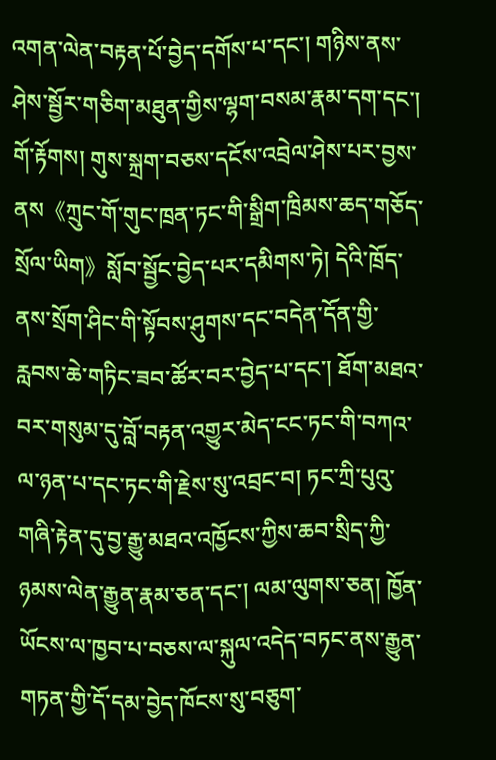འགན་ལེན་བརྟན་པོ་བྱེད་དགོས་པ་དང་། གཉིས་ནས་ཤེས་སྦྱོར་གཅིག་མཐུན་གྱིས་ལྷག་བསམ་རྣམ་དག་དང་། གོ་རྟོགས། གུས་སྐྲག་བཅས་དངོས་འབྲེལ་ཤེས་པར་བྱས་ནས《ཀྲུང་གོ་གུང་ཁྲན་ཏང་གི་སྒྲིག་ཁྲིམས་ཆད་གཅོད་སྲོལ་ཡིག》སློབ་སྦྱོང་བྱེད་པར་དམིགས་ཏེ། དེའི་ཁྲོད་ནས་སྲོག་ཤིང་གི་སྟོབས་ཤུགས་དང་བདེན་དོན་གྱི་རླབས་ཆེ་གཏིང་ཟབ་ཚོར་བར་བྱེད་པ་དང་། ཐོག་མཐའ་བར་གསུམ་དུ་བློ་བརྟན་འགྱུར་མེད་ངང་ཏང་གི་བཀའ་ལ་ཉན་པ་དང་ཏང་གི་རྗེས་སུ་འབྲང་བ། ཏང་ཀྲི་པུའུ་གཞི་རྟེན་དུ་བྱ་རྒྱུ་མཐའ་འཁྱོངས་ཀྱིས་ཆབ་སྲིད་ཀྱི་ཉམས་ལེན་རྒྱུན་རྣམ་ཅན་དང་། ལམ་ལུགས་ཅན། ཁྱོན་ཡོངས་ལ་ཁྱབ་པ་བཅས་ལ་སྐུལ་འདེད་བཏང་ནས་རྒྱུན་གཏན་གྱི་དོ་དམ་བྱེད་ཁོངས་སུ་བཅུག་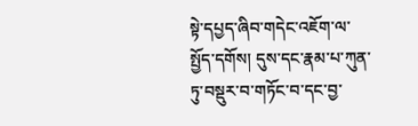སྟེ་དཔྱད་ཞིབ་གདེང་འཇོག་ལ་སྤྱོད་དགོས། དུས་དང་རྣམ་པ་ཀུན་ཏུ་བསྡུར་བ་གཏོང་བ་དང་བྱ་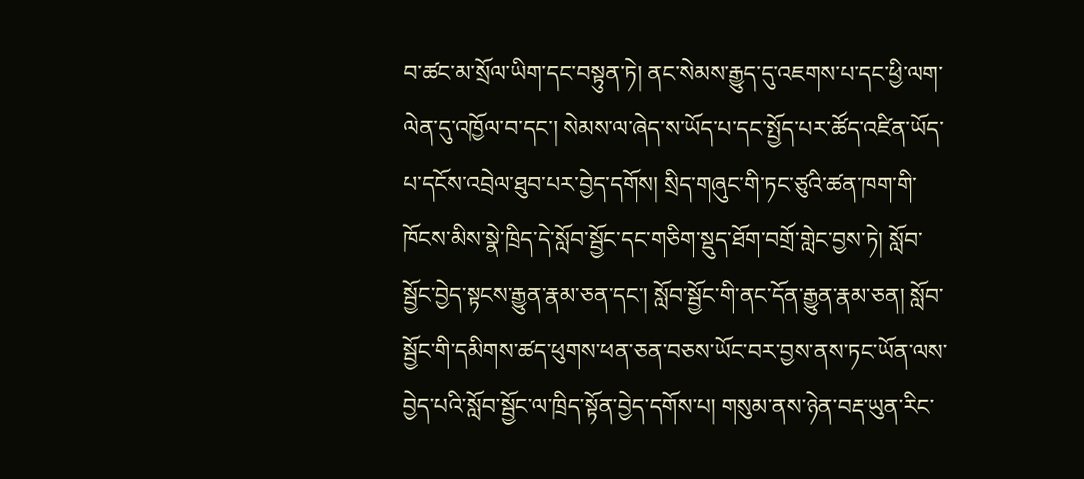བ་ཚང་མ་སྲོལ་ཡིག་དང་བསྟུན་ཏེ། ནང་སེམས་རྒྱུད་དུ་འཇགས་པ་དང་ཕྱི་ལག་ལེན་དུ་འཁྱོལ་བ་དང་། སེམས་ལ་ཞེད་ས་ཡོད་པ་དང་སྤྱོད་པར་ཚོད་འཛིན་ཡོད་པ་དངོས་འབྲེལ་ཐུབ་པར་བྱེད་དགོས། སྲིད་གཞུང་གི་ཏང་ཙུའི་ཚན་ཁག་གི་ཁོངས་མིས་སྣེ་ཁྲིད་དེ་སློབ་སྦྱོང་དང་གཅིག་སྡུད་ཐོག་བགྲོ་གླེང་བྱས་ཏེ། སློབ་སྦྱོང་བྱེད་སྟངས་རྒྱུན་རྣམ་ཅན་དང་། སློབ་སྦྱོང་གི་ནང་དོན་རྒྱུན་རྣམ་ཅན། སློབ་སྦྱོང་གི་དམིགས་ཚད་ཕུགས་ཕན་ཅན་བཅས་ཡོང་བར་བྱས་ནས་ཏང་ཡོན་ལས་བྱེད་པའི་སློབ་སྦྱོང་ལ་ཁྲིད་སྟོན་བྱེད་དགོས་པ། གསུམ་ནས་ཉེན་བརྡ་ཡུན་རིང་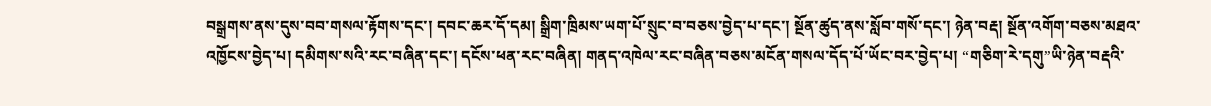བསྒྲགས་ནས་དུས་བབ་གསལ་རྟོགས་དང་། དབང་ཆར་དོ་དམ། སྒྲིག་ཁྲིམས་ཡག་པོ་སྲུང་བ་བཅས་བྱེད་པ་དང་། སྔོན་ཚུད་ནས་སློབ་གསོ་དང་། ཉེན་བརྡ། སྔོན་འགོག་བཅས་མཐའ་འཁྱོངས་བྱེད་པ། དམིགས་སའི་རང་བཞིན་དང་། དངོས་ཕན་རང་བཞིན། གནད་འཁེལ་རང་བཞིན་བཅས་མངོན་གསལ་དོད་པོ་ཡོང་བར་བྱེད་པ། “གཅིག་རེ་དགུ”ཡི་ཉེན་བརྡའི་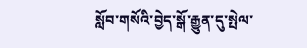སློབ་གསོའི་བྱེད་སྒོ་རྒྱུན་དུ་སྤེལ་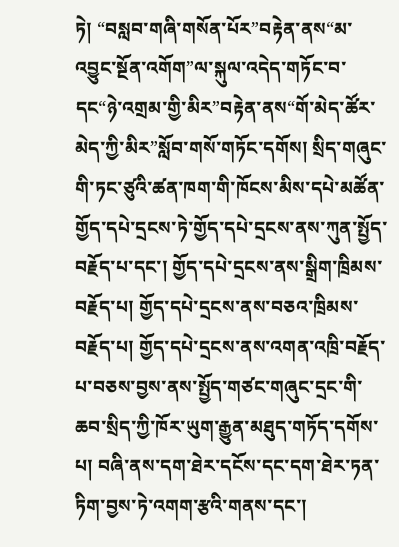ཏེ། “བསླབ་གཞི་གསོན་པོར”བརྟེན་ནས“མ་འབྱུང་སྔོན་འགོག”ལ་སྐུལ་འདེད་གཏོང་བ་དང“ཉེ་འགྲམ་གྱི་མིར”བརྟེན་ནས“གོ་མེད་ཚོར་མེད་ཀྱི་མིར”སློབ་གསོ་གཏོང་དགོས། སྲིད་གཞུང་གི་ཏང་ཙུའི་ཚན་ཁག་གི་ཁོངས་མིས་དཔེ་མཚོན་གྱོད་དཔེ་དྲངས་ཏེ་གྱོད་དཔེ་དྲངས་ནས་ཀུན་སྤྱོད་བརྗོད་པ་དང་། གྱོད་དཔེ་དྲངས་ནས་སྒྲིག་ཁྲིམས་བརྗོད་པ། གྱོད་དཔེ་དྲངས་ནས་བཅའ་ཁྲིམས་བརྗོད་པ། གྱོད་དཔེ་དྲངས་ནས་འགན་འཁྲི་བརྗོད་པ་བཅས་བྱས་ནས་སྤྱོད་གཙང་གཞུང་དྲང་གི་ཆབ་སྲིད་ཀྱི་ཁོར་ཡུག་རྒྱུན་མཐུད་གཏོད་དགོས་པ། བཞི་ནས་དག་ཐེར་དངོས་དང་དག་ཐེར་ཏན་ཏིག་བྱས་ཏེ་འགག་རྩའི་གནས་དང་།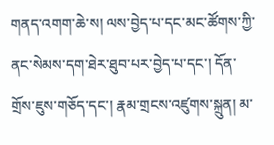གནད་འགག་ཆེ་ས། ལས་བྱེད་པ་དང་མང་ཚོགས་ཀྱི་ནང་སེམས་དག་ཐེར་ཐུབ་པར་བྱེད་པ་དང་། དོན་གྲོས་ཇུས་གཅོད་དང་། རྣམ་གྲངས་འཛུགས་སྐྲུན། མ་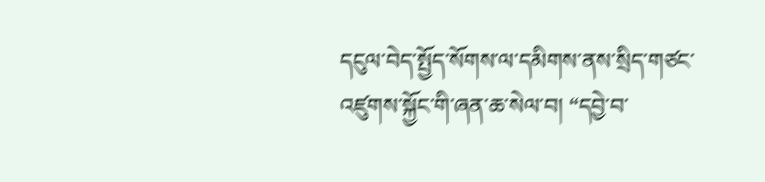དངུལ་བེད་སྤྱོད་སོགས་ལ་དམིགས་ནས་སྲིད་གཙང་འཛུགས་སྐྱོང་གི་ཞན་ཆ་སེལ་བ། “དབྱེ་བ་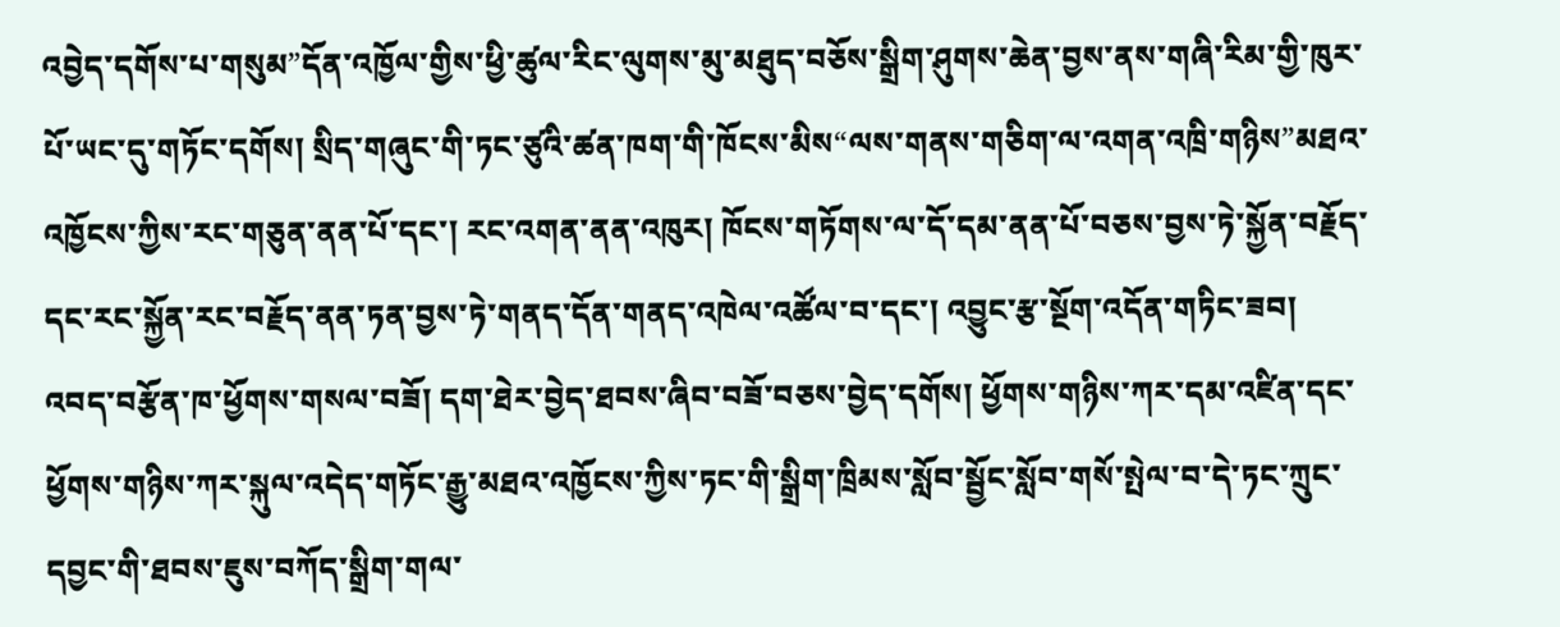འབྱེད་དགོས་པ་གསུམ”དོན་འཁྱོལ་གྱིས་ཕྱི་ཚུལ་རིང་ལུགས་མུ་མཐུད་བཅོས་སྒྲིག་ཤུགས་ཆེན་བྱས་ནས་གཞི་རིམ་གྱི་ཁུར་པོ་ཡང་དུ་གཏོང་དགོས། སྲིད་གཞུང་གི་ཏང་ཙུའི་ཚན་ཁག་གི་ཁོངས་མིས“ལས་གནས་གཅིག་ལ་འགན་འཁྲི་གཉིས”མཐའ་འཁྱོངས་ཀྱིས་རང་གཅུན་ནན་པོ་དང་། རང་འགན་ནན་འཁུར། ཁོངས་གཏོགས་ལ་དོ་དམ་ནན་པོ་བཅས་བྱས་ཏེ་སྐྱོན་བརྗོད་དང་རང་སྐྱོན་རང་བརྗོད་ནན་ཏན་བྱས་ཏེ་གནད་དོན་གནད་འཁེལ་འཚོལ་བ་དང་། འབྱུང་རྩ་སྔོག་འདོན་གཏིང་ཟབ། འབད་བརྩོན་ཁ་ཕྱོགས་གསལ་བཟོ། དག་ཐེར་བྱེད་ཐབས་ཞིབ་བཟོ་བཅས་བྱེད་དགོས། ཕྱོགས་གཉིས་ཀར་དམ་འཛིན་དང་ཕྱོགས་གཉིས་ཀར་སྐུལ་འདེད་གཏོང་རྒྱུ་མཐའ་འཁྱོངས་ཀྱིས་ཏང་གི་སྒྲིག་ཁྲིམས་སློབ་སྦྱོང་སློབ་གསོ་སྤེལ་བ་དེ་ཏང་ཀྲུང་དབྱང་གི་ཐབས་ཇུས་བཀོད་སྒྲིག་གལ་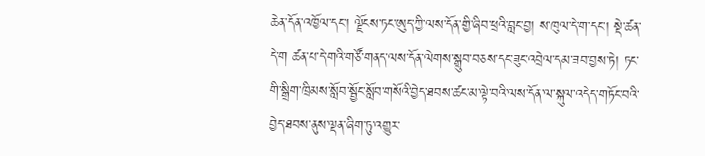ཆེན་དོན་འཁྱོལ་དང་། ལྗོངས་ཏང་ཨུད་ཀྱི་ལས་དོན་གྱི་ཞིབ་ཕྲའི་བླང་བྱ། ས་ཁུལ་དེ་ག་དང་། སྡེ་ཚན་དེ་ག ཚན་པ་དེ་གའི་གཙོ་གནད་ལས་དོན་ལེགས་སྒྲུབ་བཅས་དང་ཟུང་འབྲེལ་དམ་ཟབ་བྱས་ཏེ། ཏང་གི་སྒྲིག་ཁྲིམས་སློབ་སྦྱོང་སློབ་གསོའི་བྱེད་ཐབས་ཚང་མ་ལྟེ་བའི་ལས་དོན་ལ་སྐུལ་འདེད་གཏོང་བའི་བྱེད་ཐབས་ནུས་ལྡན་ཞིག་ཏུ་འགྱུར་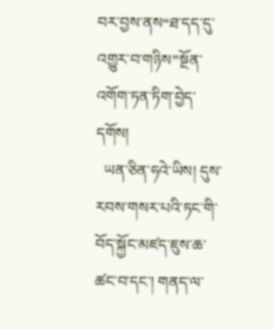བར་བྱས་ནས“ཐ་དད་དུ་འགྱུར་བ་གཉིས”སྔོན་འགོག་ཏན་ཏིག་བྱེད་དགོས།
  ཡན་ཅིན་ཧའེ་ཡིས། དུས་རབས་གསར་པའི་ཏང་གི་བོད་སྐྱོང་མཛད་ཇུས་ཆ་ཚང་བ་དང་། གནད་ལ་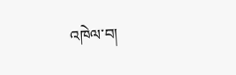འཁེལ་བ།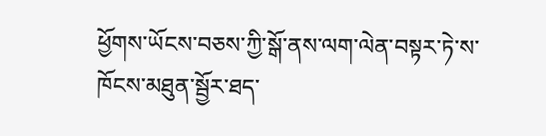ཕྱོགས་ཡོངས་བཅས་ཀྱི་སྒོ་ནས་ལག་ལེན་བསྟར་ཏེ་ས་ཁོངས་མཐུན་སྦྱོར་ཐད་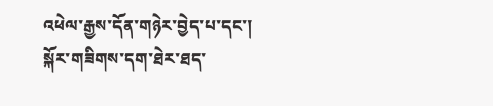འཕེལ་རྒྱས་དོན་གཉེར་བྱེད་པ་དང་། སྐོར་གཟིགས་དག་ཐེར་ཐད་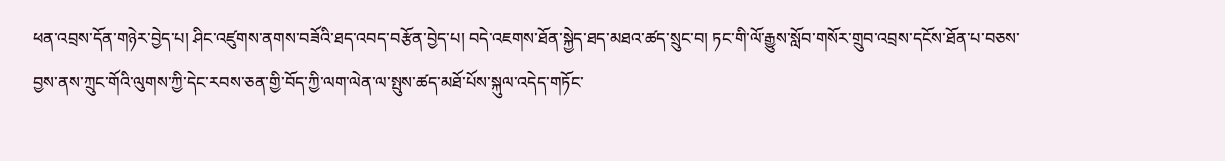ཕན་འབྲས་དོན་གཉེར་བྱེད་པ། ཤིང་འཛུགས་ནགས་བཟོའི་ཐད་འབད་བརྩོན་བྱེད་པ། བདེ་འཇགས་ཐོན་སྐྱེད་ཐད་མཐའ་ཚད་སྲུང་བ། ཏང་གི་ལོ་རྒྱུས་སློབ་གསོར་གྲུབ་འབྲས་དངོས་ཐོན་པ་བཅས་བྱས་ནས་ཀྲུང་གོའི་ལུགས་ཀྱི་དེང་རབས་ཅན་གྱི་བོད་ཀྱི་ལག་ལེན་ལ་སྤུས་ཚད་མཐོ་པོས་སྐུལ་འདེད་གཏོང་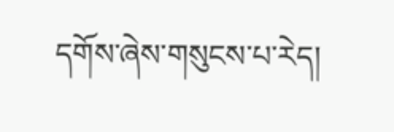དགོས་ཞེས་གསུངས་པ་རེད།